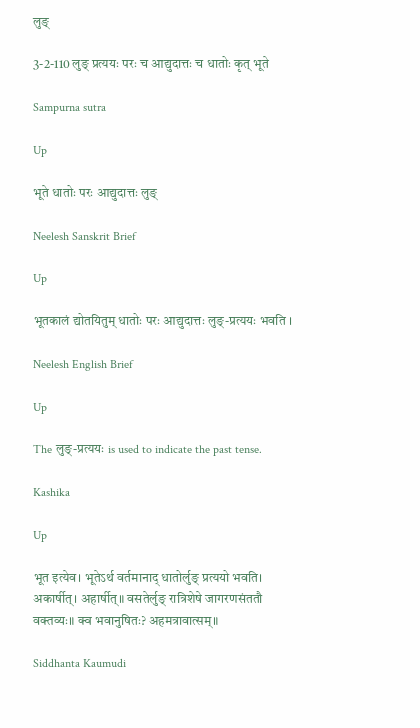लुङ्

3-2-110 लुङ् प्रत्ययः परः च आद्युदात्तः च धातोः कृत् भूते

Sampurna sutra

Up

भूते धातोः परः आद्युदात्तः लुङ्

Neelesh Sanskrit Brief

Up

भूतकालं द्योतयितुम् धातोः परः आद्युदात्तः लुङ्-प्रत्ययः भवति ।

Neelesh English Brief

Up

The लुङ्-प्रत्ययः is used to indicate the past tense.

Kashika

Up

भूत इत्येव। भूतेऽर्थ वर्तमानाद् धातोर्लुङ् प्रत्ययो भवति। अकार्षीत्। अहार्षीत्॥ वसतेर्लुङ् रात्रिशेषे जागरणसंततौ वक्तव्यः॥ क्व भवानुषितः? अहमत्रावात्सम्॥

Siddhanta Kaumudi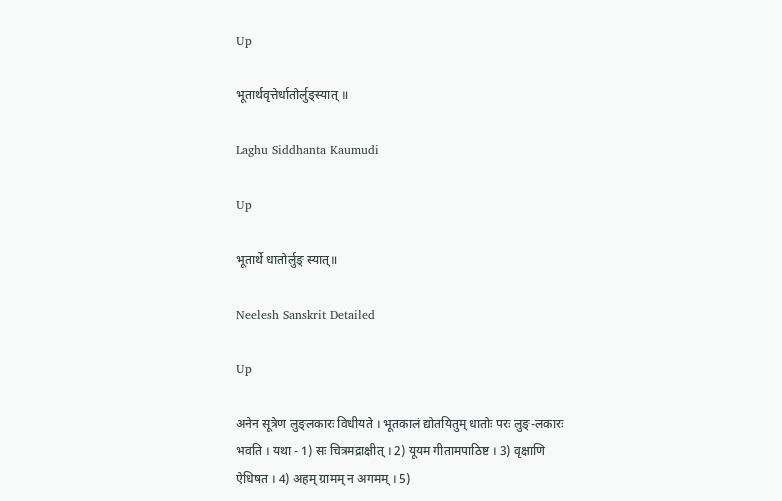Up

भूतार्थवृत्तेर्धातोर्लुङ्स्यात् ॥

Laghu Siddhanta Kaumudi

Up

भूतार्थे धातोर्लुङ् स्यात्॥

Neelesh Sanskrit Detailed

Up

अनेन सूत्रेण लुङ्लकारः विधीयते । भूतकालं द्योतयितुम् धातोः परः लुङ्-लकारः भवति । यथा - 1) सः चित्रमद्राक्षीत् । 2) यूयम गीतामपाठिष्ट । 3) वृक्षाणि ऐधिषत । 4) अहम् ग्रामम् न अगमम् । 5)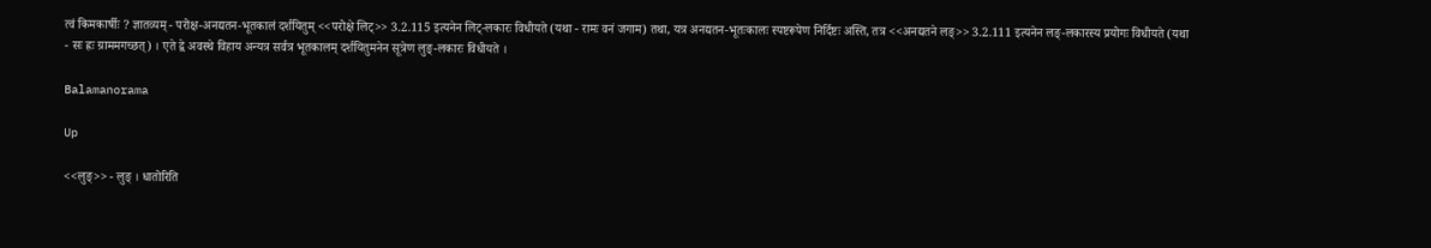त्वं किमकार्षीः ? ज्ञातव्यम् - परोक्ष-अनद्यतन-भूतकालं दर्शयितुम् <<परोक्षे लिट्>> 3.2.115 इत्यनेन लिट्-लकारः विधीयते (यथा - रामः वनं जगाम) तथा, यत्र अनद्यतन-भूतःकालः स्पष्टरूपेण निर्दिष्टः अस्ति, तत्र <<अनद्यतने लङ्>> 3.2.111 इत्यनेन लङ्-लकारस्य प्रयोगः विधीयते (यथा - सः ह्रः ग्राममगच्छत्) । एते द्वे अवस्थे विहाय अन्यत्र सर्वत्र भूतकालम् दर्शयितुमनेन सूत्रेण लुङ्-लकारः विधीयते ।

Balamanorama

Up

<<लुङ्>> - लुङ् । धातोरिति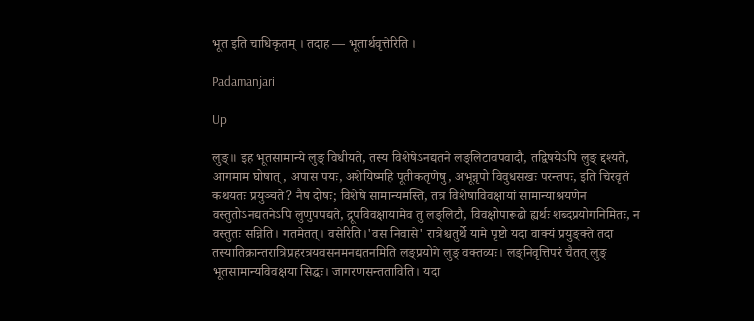भूत इति चाधिकृतम् । तदाह — भूतार्थवृत्तेरिति ।

Padamanjari

Up

लुङ्॥ इह भूतसामान्ये लुङ् विधीयते, तस्य विशेषेऽनद्यतने लङ्लिटावपवादौ, तद्विषयेऽपि लुङ् द्दश्यते, आगमाम घोषात्, अपास पयः, अशेयिष्महि पूतीकतृणेषु, अभून्नृपो विवुधसखः परन्तपः, इति चिरवृतं कथयतः प्रयुञ्चते? नैष दोषः; विशेषे सामान्यमस्ति, तत्र विशेषाविवक्षायां सामान्याश्रयणेन वस्तुतोऽनद्यतनेऽपि लुणुपपद्यते, द्रूपविवक्षायामेव तु लङ्लिटौ, विवक्षोपारूढो ह्यर्थः शब्दप्रयोगनिमितः, न वस्तुतः सन्निति। गतमेतत्। वसेरिति।'वस निवासे' रात्रेश्चतुर्थे यामे पृष्टो यदा वाक्यं प्रयुङ्क्ते तदा तस्यातिक्रान्तरात्रिप्रहरत्रयवसनमनद्यतनमिति लङ्प्रयोगे लुङ् वक्तव्यः। लङ्निवृत्तिपरं चैतत् लुङ् भूतसामान्यविवक्षया सिद्धः। जागरणसन्तताविति। यदा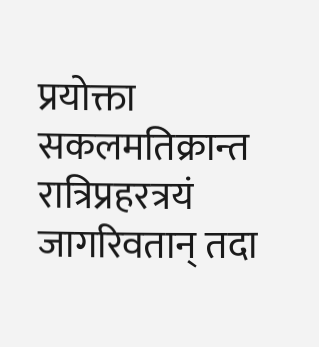प्रयोक्ता सकलमतिक्रान्त रात्रिप्रहरत्रयं जागरिवतान् तदा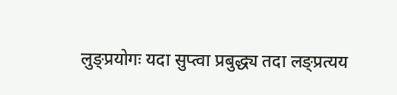लुङ्प्रयोगः यदा सुप्त्वा प्रबुद्ध्य तदा लङ्प्रत्यय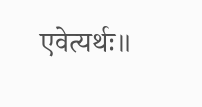एवेत्यर्थः॥